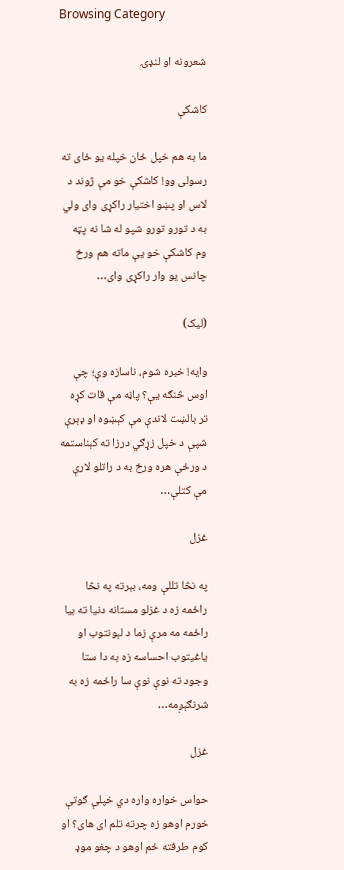Browsing Category

شعرونه او لنډۍ

کاشکې

ما به هم خپل ځان خپله یو ځای ته رسولی وو! کاشکې خو مې ژوند د لاس او پښو اختیار راکړی وای ولي به د تورو تورو شپو له شا نه پټه وم کاشکې خو یې ماته هم ورځ چانس یو وار راکړی وای…

(لیک)

وایه! خبره شوم، ناسازه وې؛ چې اوس څنګه يې؟ پاڼه مې قات کړه تر بالښت لاندې مې کېښوه او ډېرې شپې د خپل زړګي درزا ته کېناستمه د ورځې هره ورځ به د راتلو لارې مې کتلې…

غزل

په نڅا تللې ومه، بېرته په نڅا راځمه زه د غزلو مستانه دنیا ته بیا راځمه مه مرې زما د لېونتوب او یاغيتوب احساسه زه به دا ستا وجود ته نوې نوې سا راځمه زه به شرنګېږمه…

غزل

حواس خواره واره دي خپلې ګوتې خورم اوهو زه چرته تلم ای های؟ او کوم طرفته ځم اوهو د چغو موډ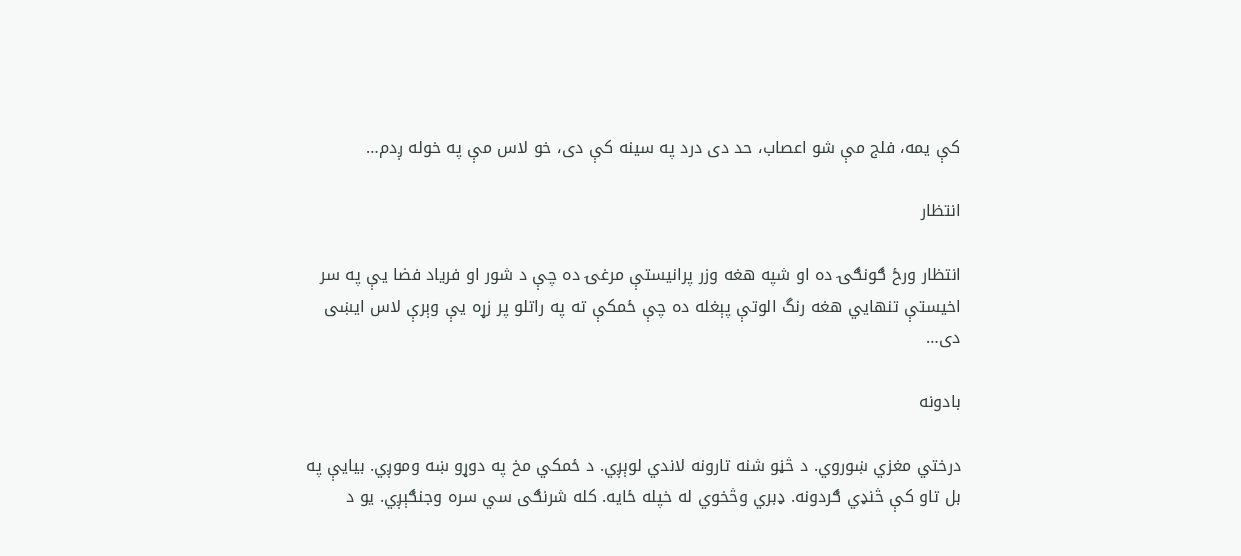کې یمه، فلج مې شو اعصاب، حد دی درد په سینه کې دی، خو لاس مې په خوله ږدم…

انتظار

انتظار ورځ ګونګۍ ده او شپه هغه وزر پرانیستې مرغۍ ده چې د شور او فریاد فضا یې په سر اخیستې تنهایي هغه رنگ الوتې پېغله ده چې ځمکې ته په راتلو پر زړه یې وېرې لاس ایښی دی…

بادونه

درختي مغزي ښوروي. د څڼو شنه تارونه لاندي لوېږي. د ځمکي مخ په دوړو ښه وموږي. بیايې په بل تاو کې څنډي ګردونه. ډبري وڅخوي له خپله ځایه. کله شرنګی سي سره وجنګېږي. یو د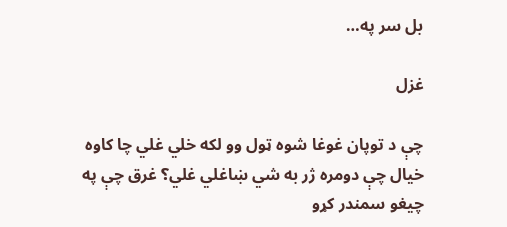بل سر په…

غزل

چې د توپان غوغا شوه ټول وو لکه خلي غلي چا کاوه خيال چې دومره ژر به شي ښاغلي غلي؟ غرق چې په چيغو سمندر کړو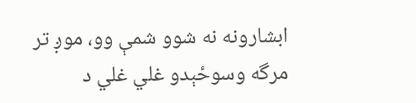ابشارونه نه شوو شمې وو، موږ تر مرگه وسوځېدو غلي غلي د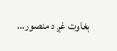بغاوت غږ د منصور…